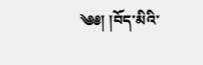༄༅། །བོད་མིའི་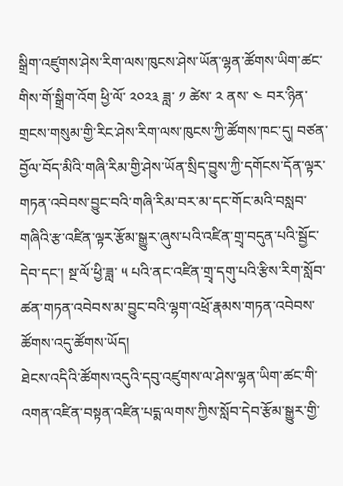སྒྲིག་འཛུགས་ཤེས་རིག་ལས་ཁུངས་ཤེས་ཡོན་ལྷན་ཚོགས་ཡིག་ཚང་གིས་གོ་སྒྲིག་འོག ཕྱི་ལོ་ ༢༠༢༣ ཟླ་ ༡ ཚེས་ ༢ ནས་ ༤ བར་ཉིན་གྲངས་གསུམ་གྱི་རིང་ཤེས་རིག་ལས་ཁུངས་ཀྱི་ཚོགས་ཁང་དུ། བཙན་བྱོལ་བོད་མིའི་གཞི་རིམ་གྱི་ཤེས་ཡོན་སྲིད་བྱུས་ཀྱི་དགོངས་དོན་ལྟར་གཏན་འབེབས་བྱུང་བའི་གཞི་རིམ་བར་མ་དང་གོང་མའི་བསླབ་གཞིའི་རྩ་འཛིན་ལྟར་རྩོམ་སྒྱུར་ཞུས་པའི་འཛིན་གྲྭ་བདུན་པའི་སྦྱོང་དེབ་དང་། སྔ་ལོ་ཕྱི་ཟླ་ ༥ པའི་ནང་འཛིན་གྲྭ་དགུ་པའི་རྩིས་རིག་སློབ་ཚན་གཏན་འབེབས་མ་བྱུང་བའི་ལྷག་འཕྲོ་རྣམས་གཏན་འབེབས་ཚོགས་འདུ་ཚོགས་ཡོད།
ཐེངས་འདིའི་ཚོགས་འདུའི་དབུ་འཛུགས་ལ་ཤེས་ལྷན་ཡིག་ཚང་གི་འགན་འཛིན་བསྟན་འཛིན་པདྨ་ལགས་ཀྱིས་སློབ་དེབ་རྩོམ་སྒྱུར་གྱི་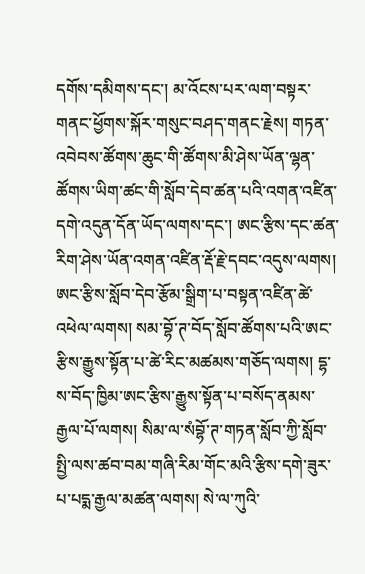དགོས་དམིགས་དང་། མ་འོངས་པར་ལག་བསྟར་གནང་ཕྱོགས་སྐོར་གསུང་བཤད་གནང་རྗེས། གཏན་འབེབས་ཚོགས་ཆུང་གི་ཚོགས་མི་ཤེས་ཡོན་ལྷན་ཚོགས་ཡིག་ཚང་གི་སློབ་དེབ་ཚན་པའི་འགན་འཛིན་དགེ་འདུན་དོན་ཡོད་ལགས་དང་། ཨང་རྩིས་དང་ཚན་རིག་ཤེས་ཡོན་འགན་འཛིན་རྡོ་རྗེ་དབང་འདུས་ལགས། ཨང་རྩིས་སློབ་དེབ་རྩོམ་སྒྲིག་པ་བསྟན་འཛིན་ཚེ་འཕེལ་ལགས། སམ་བྷོ་ཊ་བོད་སློབ་ཚོགས་པའི་ཨང་རྩིས་རྒྱུས་སྟོན་པ་ཚེ་རིང་མཚམས་གཅོད་ལགས། དྷ་ས་བོད་ཁྱིམ་ཨང་རྩིས་རྒྱུས་སྟོན་པ་བསོད་ནམས་རྒྱལ་པོ་ལགས། སིམ་ལ་སཾབྷོ་ཊ་གཏན་སློབ་ཀྱི་སློབ་སྤྱི་ལས་ཚབ་བམ་གཞི་རིམ་གོང་མའི་རྩིས་དགེ་ཟུར་པ་པདྨ་རྒྱལ་མཚན་ལགས། སེ་ལ་ཀུའི་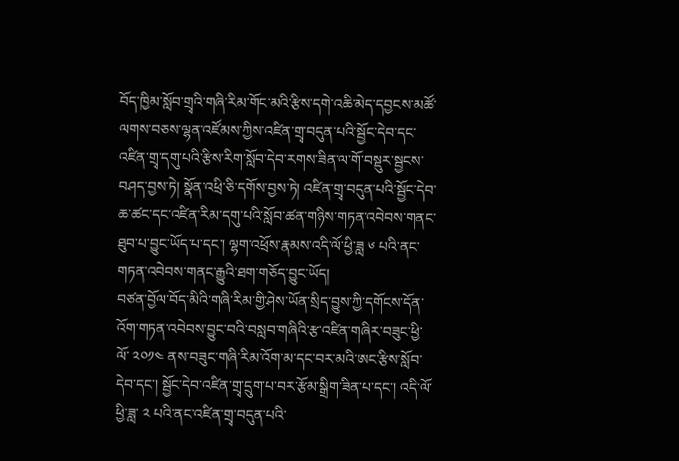བོད་ཁྱིམ་སློབ་གྲྭའི་གཞི་རིམ་གོང་མའི་རྩིས་དགེ་འཆི་མེད་དབྱངས་མཚོ་ལགས་བཅས་ལྷན་འཛོམས་ཀྱིས་འཛིན་གྲྭ་བདུན་པའི་སྦྱོང་དེབ་དང་འཛིན་གྲྭ་དགུ་པའི་རྩིས་རིག་སློབ་དེབ་རགས་ཟིན་ལ་གོ་བསྡུར་སྦྱངས་བཤད་བྱས་ཏེ། སྣོན་འཕྲི་ཅི་དགོས་བྱས་ཏེ། འཛིན་གྲྭ་བདུན་པའི་སྦྱོང་དེབ་ཆ་ཚང་དང་འཛིན་རིམ་དགུ་པའི་སློབ་ཚན་གཉིས་གཏན་འབེབས་གནང་ཐུབ་པ་བྱུང་ཡོད་པ་དང་། ལྷག་འཕྲོས་རྣམས་འདི་ལོ་ཕྱི་ཟླ ༦ པའི་ནང་གཏན་འབེབས་གནང་རྒྱུའི་ཐག་གཅོད་བྱུང་ཡོད།
བཙན་བྱོལ་བོད་མིའི་གཞི་རིམ་གྱི་ཤེས་ཡོན་སྲིད་བྱུས་ཀྱི་དགོངས་དོན་འོག་གཏན་འབེབས་བྱུང་བའི་བསླབ་གཞིའི་རྩ་འཛིན་གཞིར་བཟུང་ཕྱི་ལོ་ ༢༠༡༤ ནས་བཟུང་གཞི་རིམ་འོག་མ་དང་བར་མའི་ཨང་རྩིས་སློབ་དེབ་དང་། སྦྱོང་དེབ་འཛིན་གྲྭ་དྲུག་པ་བར་རྩོམ་སྒྲིག་ཟིན་པ་དང་། འདི་ལོ་ཕྱི་ཟླ་ ༢ པའི་ནང་འཛིན་གྲྭ་བདུན་པའི་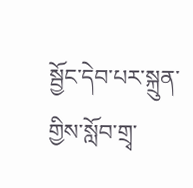སྦྱོང་དེབ་པར་སྐྲུན་གྱིས་སློབ་གྲྭ་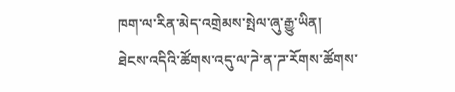ཁག་ལ་རིན་མེད་འགྲེམས་སྤེལ་ཞུ་རྒྱུ་ཡིན།
ཐེངས་འདིའི་ཚོགས་འདུ་ལ་ཌེ་ན་ཌ་རོགས་ཚོགས་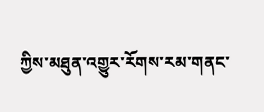ཀྱིས་མཐུན་འགྱུར་རོགས་རམ་གནང་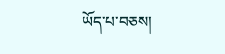ཡོད་པ་བཅས།